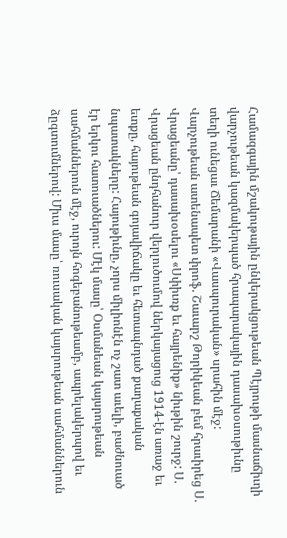Համազգային մշակութային ընկերակցութեան Պէյրութի մասնաճիւղի վարչութեան կազմակերպած հրապարակային դասախօսութիւնը տեղի ունեցաւ Ճեմարանի «Վասպուրական» սրահին մէջ: Վարչութեան ատենապետ փրոֆ. Շաւարշ Թորիկեան բեմ հրաւիրեց Ս. Վրացեանը՝ դասախօսելու «Սփիւռք եւ հայրենիք» նիւթին շուրջ: Ս. Վրացեան ընդհանուր վերլուծումով ներկայացուց 1914-էն առաջ եւ ետքը, հայութեան գոյավիճակը եւ հետապնդած քաղաքական նպատակները: Հայութիւնը, չորս միլիոնէն ոչ շատ աւելի, բաժնուած էր երկու հատուածներու: Մէկ մասը՝ Օսմանեան կայսրութեան սահմաններուն մէջ, ուրոյն հոգեբանութեամբ, ապրելակերպով եւ ձըգտումներով: Միւս մասը՝ ռուսական կայսրութեան սահմաններուն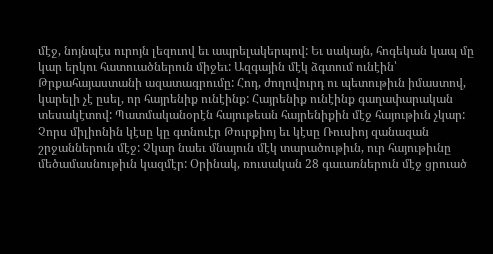մէջ, նոյնպէս ուրոյն լեզուով եւ ապրելակերպով: Եւ սակայն, հոգեկան կապ մը կար երկու հատուածներուն միջեւ: Ազգային մէկ ձգտում ունէին՝ Թրքահայաստանի ազատագրումը: Հոդ, ժողովուրդ ու պետութիւն իմաստով, կարելի չէ ըսել, որ հայրենիք ունէինք: Հայրենիք ունէինք գաղափարական տեսակէտով: Պատմականօրէն հայութեան հայրենիքին մէջ հայութիւն չկար: Չորս միլիոնին կէսը կը գտնուէր Թուրքիոյ եւ կէսը Ռուսիոյ զանազան շրջաններուն մէջ: Չկար նաեւ մնայուն մէկ տարածութիւն, ուր հայութիւնը մեծամասնութիւն կազմէր: Օրինակ, ռուսական 28 գաւառներուն մէջ ցրուած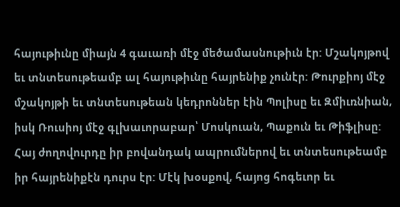հայութիւնը միայն 4 գաւառի մէջ մեծամասնութիւն էր: Մշակոյթով եւ տնտեսութեամբ ալ հայութիւնը հայրենիք չունէր: Թուրքիոյ մէջ մշակոյթի եւ տնտեսութեան կեդրոններ էին Պոլիսը եւ Զմիւռնիան, իսկ Ռուսիոյ մէջ գլխաւորաբար՝ Մոսկուան, Պաքուն եւ Թիֆլիսը: Հայ ժողովուրդը իր բովանդակ ապրումներով եւ տնտեսութեամբ իր հայրենիքէն դուրս էր: Մէկ խօսքով, հայոց հոգեւոր եւ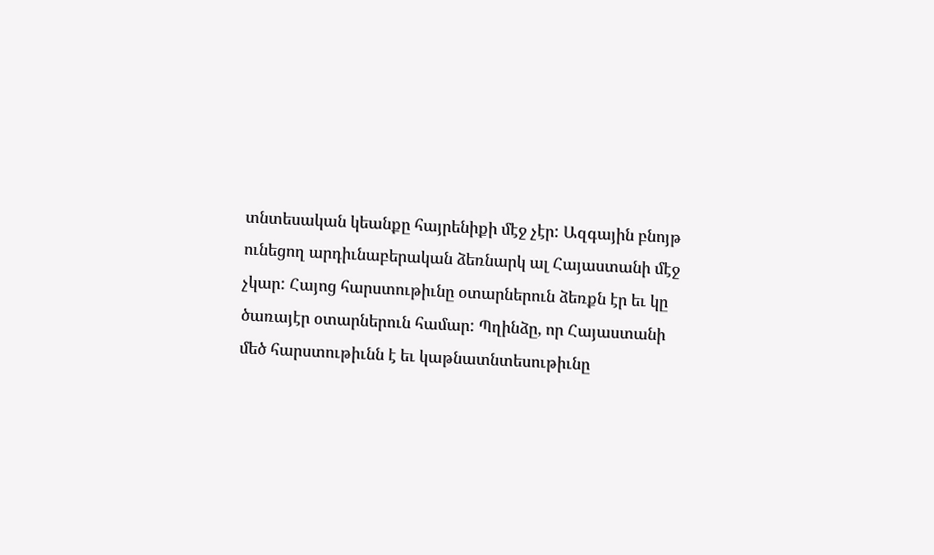տնտեսական կեանքը հայրենիքի մէջ չէր: Ազգային բնոյթ ունեցող արդիւնաբերական ձեռնարկ ալ Հայաստանի մէջ չկար: Հայոց հարստութիւնը օտարներուն ձեռքն էր եւ կը ծառայէր օտարներուն համար: Պղինձը, որ Հայաստանի մեծ հարստութիւնն է եւ կաթնատնտեսութիւնը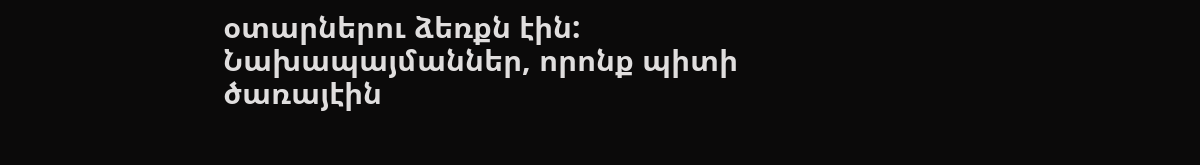օտարներու ձեռքն էին: Նախապայմաններ, որոնք պիտի ծառայէին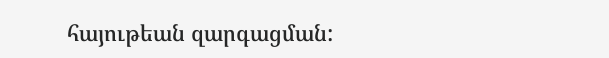հայութեան զարգացման: